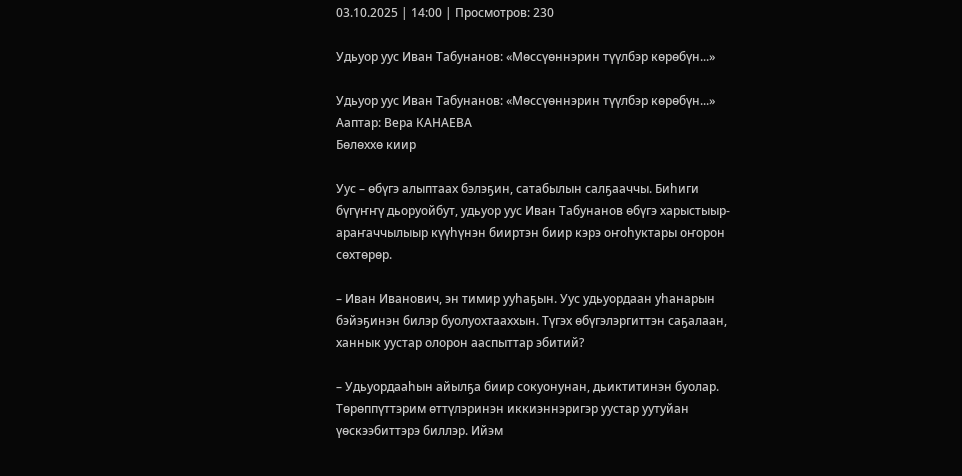03.10.2025 | 14:00 | Просмотров: 230

Удьуор уус Иван Табунанов: «Мөссүөннэрин түүлбэр көрөбүн...»

Удьуор уус Иван Табунанов: «Мөссүөннэрин түүлбэр көрөбүн...»
Ааптар: Вера КАНАЕВА
Бөлөххө киир

Уус – өбүгэ алыптаах бэлэҕин, сатабылын салҕааччы. Биһиги бүгүҥҥү дьоруойбут, удьуор уус Иван Табунанов өбүгэ харыстыыр-араҥаччылыыр күүһүнэн бииртэн биир кэрэ оҥоһуктары оҥорон сөхтөрөр.

– Иван Иванович, эн тимир ууһаҕын. Уус удьуордаан уһанарын бэйэҕинэн билэр буолуохтааххын. Түгэх өбүгэлэргиттэн саҕалаан, ханнык уустар олорон ааспыттар эбитий?

– Удьуордааһын айылҕа биир сокуонунан, дьиктитинэн буолар. Төрөппүттэрим өттүлэринэн иккиэннэригэр уустар уутуйан үөскээбиттэрэ биллэр. Ийэм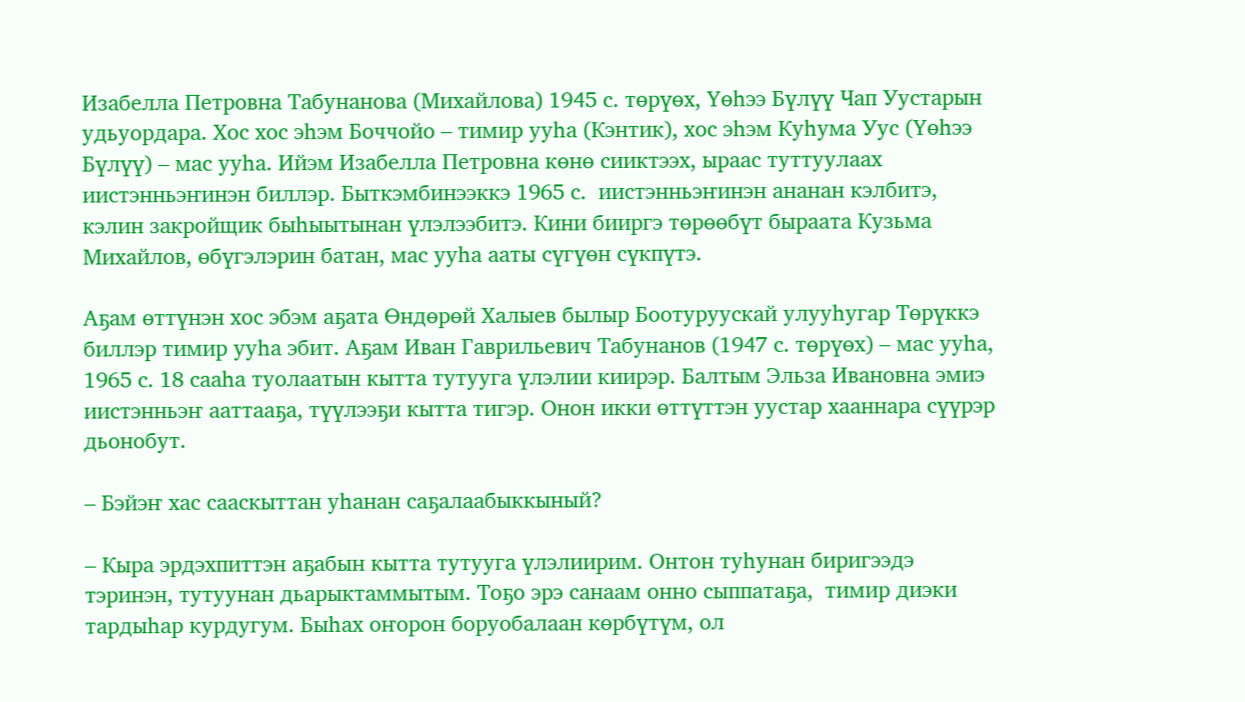Изабелла Петровна Табунанова (Михайлова) 1945 с. төрүөх, Үөһээ Бүлүү Чап Уустарын удьуордара. Хос хос эһэм Боччойо – тимир ууһа (Кэнтик), хос эһэм Куһума Уус (Үөһээ Бүлүү) – мас ууһа. Ийэм Изабелла Петровна көнө сииктээх, ыраас туттуулаах иистэнньэҥинэн биллэр. Быткэмбинээккэ 1965 с.  иистэнньэҥинэн ананан кэлбитэ, кэлин закройщик быһыытынан үлэлээбитэ. Кини бииргэ төрөөбүт быраата Кузьма Михайлов, өбүгэлэрин батан, мас ууһа ааты сүгүөн сүкпүтэ.

Аҕам өттүнэн хос эбэм аҕата Өндөрөй Халыев былыр Боотуруускай улууһугар Төрүккэ биллэр тимир ууһа эбит. Аҕам Иван Гаврильевич Табунанов (1947 с. төрүөх) – мас ууһа, 1965 с. 18 сааһа туолаатын кытта тутууга үлэлии киирэр. Балтым Эльза Ивановна эмиэ иистэнньэҥ ааттааҕа, түүлээҕи кытта тигэр. Онон икки өттүттэн уустар хааннара сүүрэр дьонобут.

– Бэйэҥ хас сааскыттан уһанан саҕалаабыккыный?

– Кыра эрдэхпиттэн аҕабын кытта тутууга үлэлиирим. Онтон туһунан биригээдэ тэринэн, тутуунан дьарыктаммытым. Тоҕо эрэ санаам онно сыппатаҕа,  тимир диэки тардыһар курдугум. Быһах оҥорон боруобалаан көрбүтүм, ол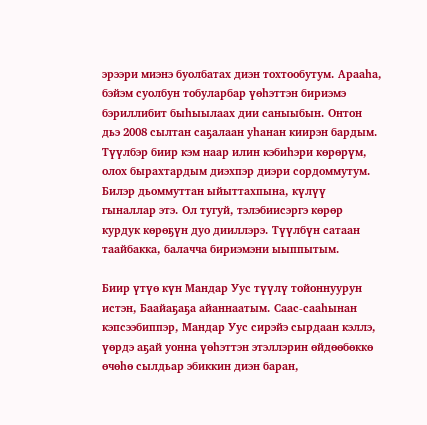эрээри миэнэ буолбатах диэн тохтообутум. Арааһа, бэйэм суолбун тобуларбар үөһэттэн бириэмэ бэриллибит быһыылаах дии саныыбын. Онтон дьэ 2008 сылтан саҕалаан уһанан киирэн бардым. Түүлбэр биир кэм наар илин кэбиһэри көрөрүм, олох бырахтардым диэхпэр диэри сордоммутум. Билэр дьоммуттан ыйыттахпына, күлүү гыналлар этэ. Ол тугуй, тэлэбиисэргэ көрөр курдук көрөҕүн дуо дииллэрэ. Түүлбүн сатаан таайбакка, балачча бириэмэни ыыппытым.

Биир үтүө күн Мандар Уус түүлү тойоннуурун истэн, Баайаҕаҕа айаннаатым. Саас-сааһынан кэпсээбиппэр, Мандар Уус сирэйэ сырдаан кэллэ, үөрдэ аҕай уонна үөһэттэн этэллэрин өйдөөбөккө өчөһө сылдьар эбиккин диэн баран,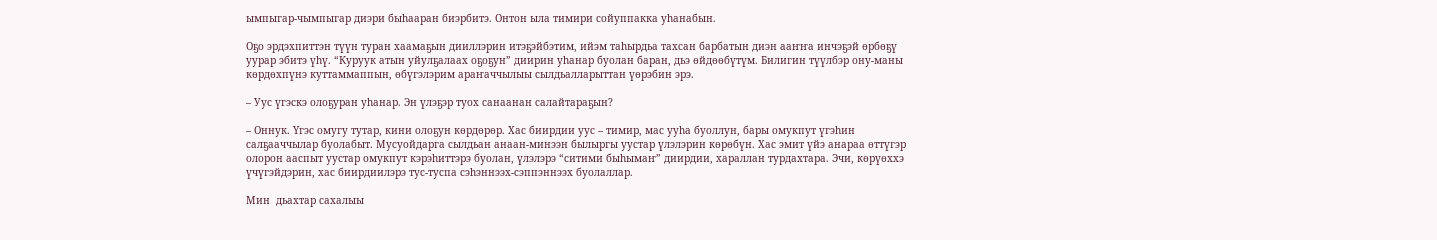ымпыгар-чымпыгар диэри быһааран биэрбитэ. Онтон ыла тимири сойуппакка уһанабын.

Оҕо эрдэхпиттэн түүн туран хаамаҕын дииллэрин итэҕэйбэтим, ийэм таһырдьа тахсан барбатын диэн ааҥҥа инчэҕэй өрбөҕү уурар эбитэ үһү. “Куруук атын уйулҕалаах оҕоҕун” диирин уһанар буолан баран, дьэ өйдөөбүтүм. Билигин түүлбэр ону-маны көрдөхпүнэ куттаммаппын, өбүгэлэрим араҥаччылыы сылдьалларыттан үөрэбин эрэ.

– Уус үгэскэ олоҕуран уһанар. Эн үлэҕэр туох санаанан салайтараҕын?

– Оннук. Үгэс омугу тутар, кини олоҕун көрдөрөр. Хас биирдии уус – тимир, мас ууһа буоллун, бары омукпут үгэһин салҕааччылар буолабыт. Мусуойдарга сылдьан анаан-минээн былыргы уустар үлэлэрин көрөбүн. Хас эмит үйэ анараа өттүгэр олорон ааспыт уустар омукпут кэрэһиттэрэ буолан, үлэлэрэ “ситими быһымаҥ” диирдии, хараллан турдахтара. Эчи, көрүөххэ үчүгэйдэрин, хас биирдиилэрэ тус-туспа сэһэннээх-сэппэннээх буолаллар.

Мин  дьахтар сахалыы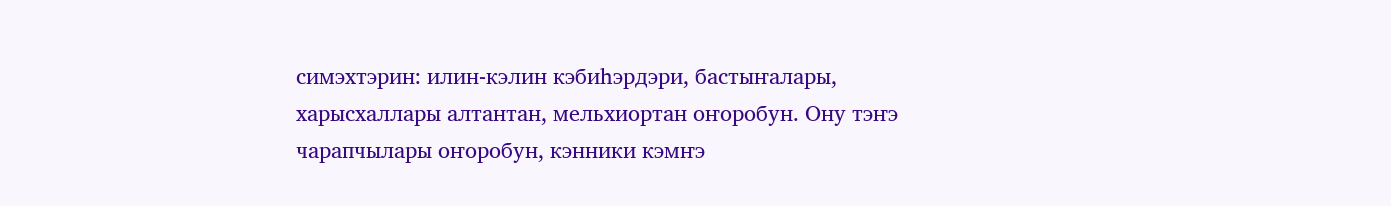симэхтэрин: илин-кэлин кэбиһэрдэри, бастыҥалары, харысхаллары алтантан, мельхиортан оҥоробун. Ону тэҥэ чарапчылары оҥоробун, кэнники кэмҥэ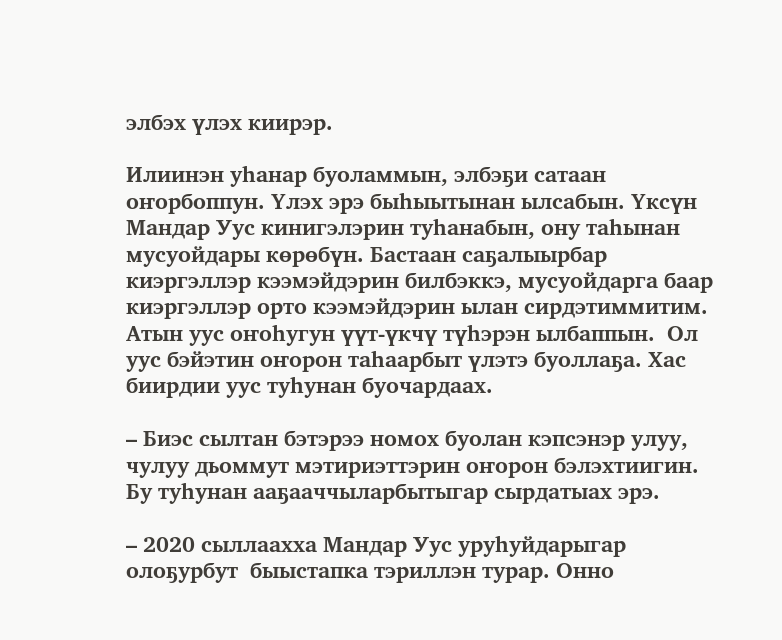элбэх үлэх киирэр.

Илиинэн уһанар буоламмын, элбэҕи сатаан оҥорбоппун. Үлэх эрэ быһыытынан ылсабын. Үксүн Мандар Уус кинигэлэрин туһанабын, ону таһынан мусуойдары көрөбүн. Бастаан саҕалыырбар киэргэллэр кээмэйдэрин билбэккэ, мусуойдарга баар киэргэллэр орто кээмэйдэрин ылан сирдэтиммитим. Атын уус оҥоһугун үүт-үкчү түһэрэн ылбаппын.  Ол уус бэйэтин оҥорон таһаарбыт үлэтэ буоллаҕа. Хас биирдии уус туһунан буочардаах.

– Биэс сылтан бэтэрээ номох буолан кэпсэнэр улуу, чулуу дьоммут мэтириэттэрин оҥорон бэлэхтиигин. Бу туһунан ааҕааччыларбытыгар сырдатыах эрэ.

– 2020 сыллаахха Мандар Уус уруһуйдарыгар олоҕурбут  быыстапка тэриллэн турар. Онно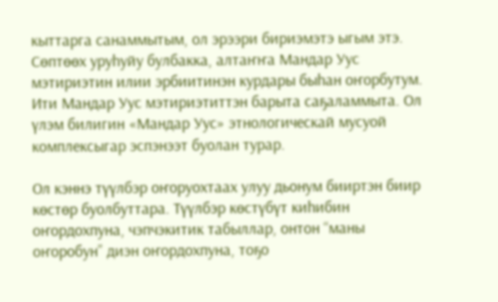кыттарга санаммытым, ол эрээри бириэмэтэ ыгым этэ. Сөптөөх уруһуйу булбакка, алтаҥҥа Мандар Уус мэтириэтин илии эрбиитинэн курдары быһан оҥорбутум. Ити Мандар Уус мэтириэтиттэн барыта саҕаламмыта. Ол үлэм билигин «Мандар Уус» этнологическай мусуой комплексыгар эспэнээт буолан турар.

Ол кэннэ түүлбэр оҥоруохтаах улуу дьонум бииртэн биир көстөр буолбуттара. Түүлбэр көстүбүт киһибин оҥордохпуна, чэпчэкитик табыллар, онтон “маны оҥоробун” диэн оҥордохпуна, тоҕо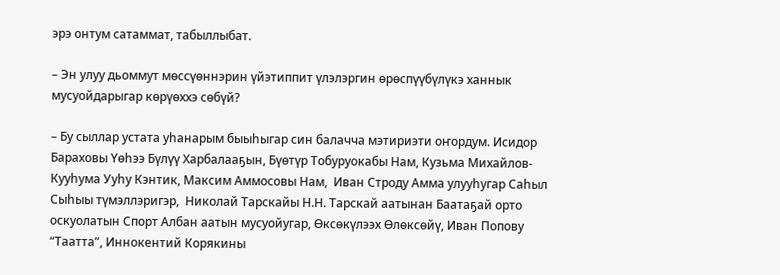эрэ онтум сатаммат, табыллыбат.

– Эн улуу дьоммут мөссүөннэрин үйэтиппит үлэлэргин өрөспүүбүлүкэ ханнык мусуойдарыгар көрүөххэ сөбүй?

– Бу сыллар устата уһанарым быыһыгар син балачча мэтириэти оҥордум. Исидор  Бараховы Үөһээ Бүлүү Харбалааҕын, Бүөтүр Тобуруокабы Нам, Кузьма Михайлов-Кууһума Ууһу Кэнтик, Максим Аммосовы Нам,  Иван Строду Амма улууһугар Саһыл Сыһыы түмэллэригэр,  Николай Тарскайы Н.Н. Тарскай аатынан Баатаҕай орто оскуолатын Спорт Албан аатын мусуойугар, Өксөкүлээх Өлөксөйү, Иван Попову “Таатта”, Иннокентий Корякины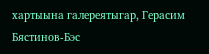хартыына галереятыгар, Герасим Бястинов-Бэс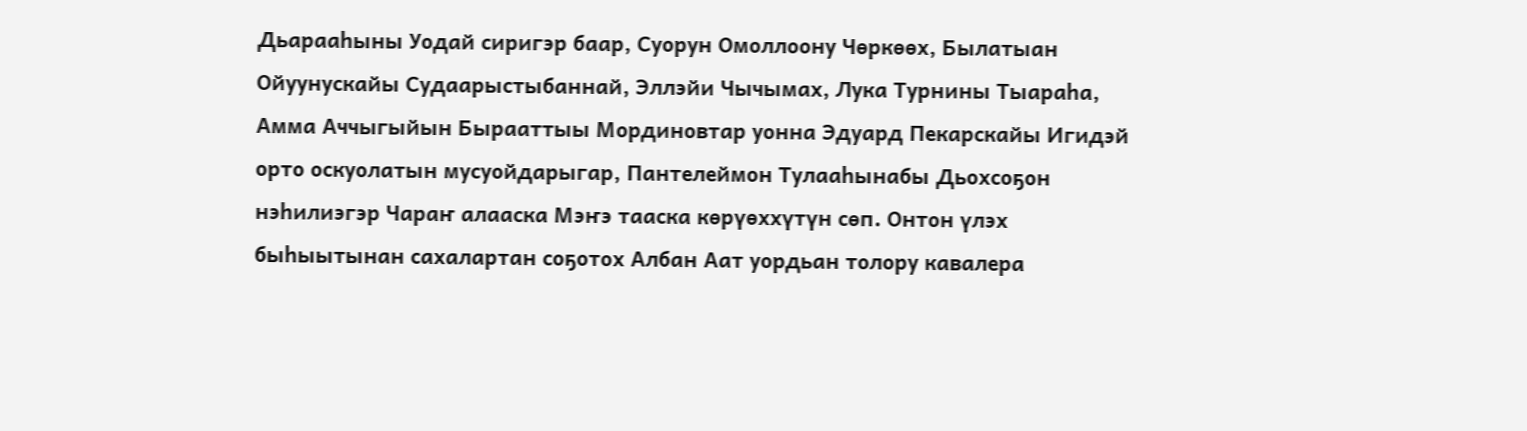Дьарааһыны Уодай сиригэр баар, Суорун Омоллоону Чөркөөх, Былатыан Ойуунускайы Судаарыстыбаннай, Эллэйи Чычымах, Лука Турнины Тыараһа, Амма Аччыгыйын Бырааттыы Мординовтар уонна Эдуард Пекарскайы Игидэй орто оскуолатын мусуойдарыгар, Пантелеймон Тулааһынабы Дьохсоҕон нэһилиэгэр Чараҥ алааска Мэҥэ тааска көрүөххүтүн сөп. Онтон үлэх быһыытынан сахалартан соҕотох Албан Аат уордьан толору кавалера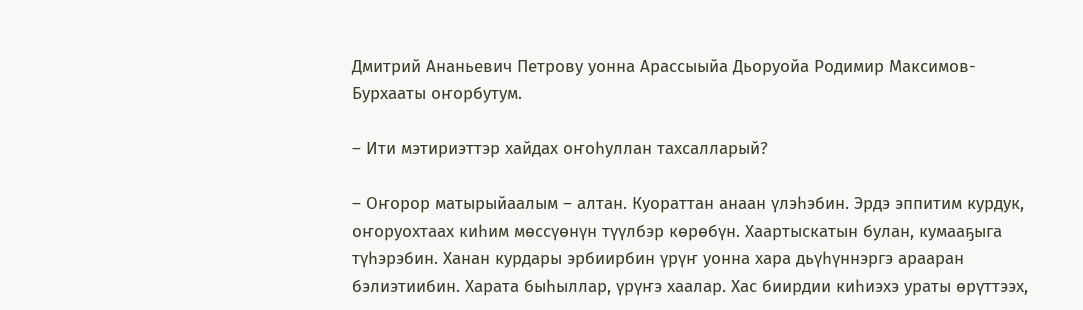Дмитрий Ананьевич Петрову уонна Арассыыйа Дьоруойа Родимир Максимов-Бурхааты оҥорбутум.

– Ити мэтириэттэр хайдах оҥоһуллан тахсалларый?

– Оҥорор матырыйаалым – алтан. Куораттан анаан үлэһэбин. Эрдэ эппитим курдук, оҥоруохтаах киһим мөссүөнүн түүлбэр көрөбүн. Хаартыскатын булан, кумааҕыга түһэрэбин. Ханан курдары эрбиирбин үрүҥ уонна хара дьүһүннэргэ арааран бэлиэтиибин. Харата быһыллар, үрүҥэ хаалар. Хас биирдии киһиэхэ ураты өрүттээх,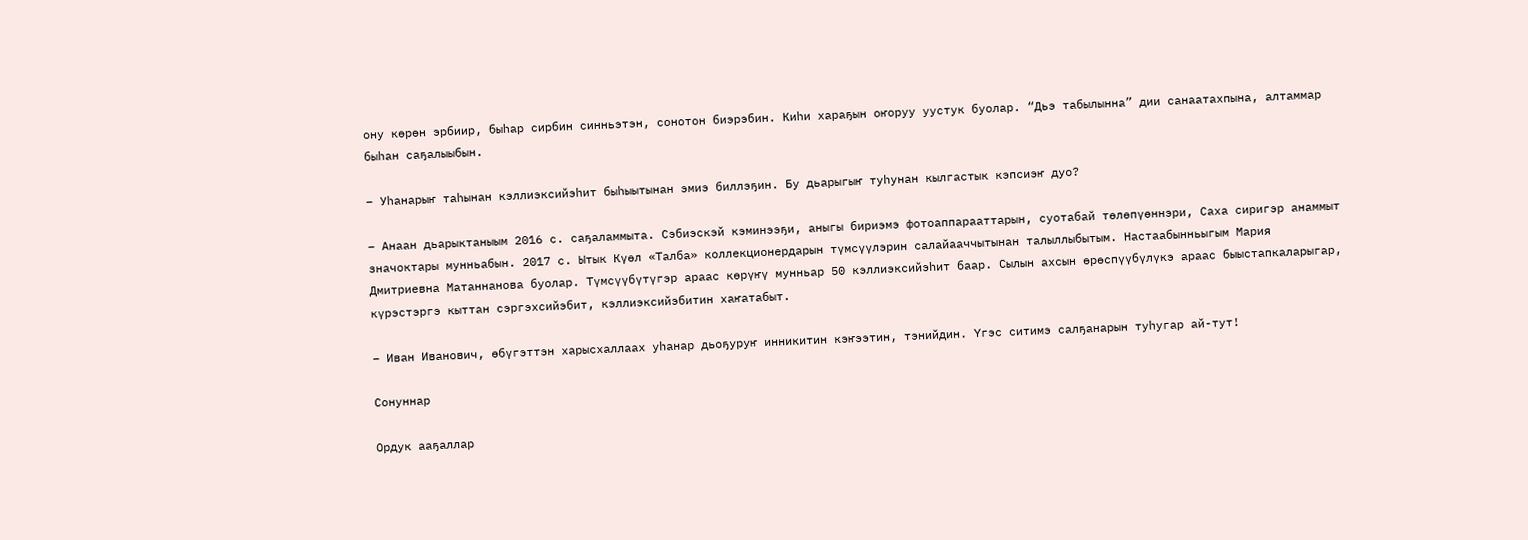ону көрөн эрбиир, быһар сирбин синньэтэн, сонотон биэрэбин. Киһи хараҕын оҥоруу уустук буолар. “Дьэ табылынна” дии санаатахпына, алтаммар быһан саҕалыыбын.

– Уһанарыҥ таһынан кэллиэксийэһит быһыытынан эмиэ биллэҕин. Бу дьарыгыҥ туһунан кылгастык кэпсиэҥ дуо?

– Анаан дьарыктаныым 2016 с. саҕаламмыта. Сэбиэскэй кэминээҕи, аныгы бириэмэ фотоаппарааттарын, суотабай төлөпүөннэри, Саха сиригэр анаммыт значоктары мунньабын. 2017 с. Ытык Күөл «Талба» коллекционердарын түмсүүлэрин салайааччытынан талыллыбытым. Настаабынньыгым Мария Дмитриевна Матаннанова буолар. Түмсүүбүтүгэр араас көрүҥү мунньар 50 кэллиэксийэһит баар. Сылын ахсын өрөспүүбүлүкэ араас быыстапкаларыгар, күрэстэргэ кыттан сэргэхсийэбит, кэллиэксийэбитин хаҥатабыт.

– Иван Иванович, өбүгэттэн харысхаллаах уһанар дьоҕуруҥ инникитин кэҥээтин, тэнийдин. Үгэс ситимэ салҕанарын туһугар ай-тут!

Сонуннар

Ордук ааҕаллар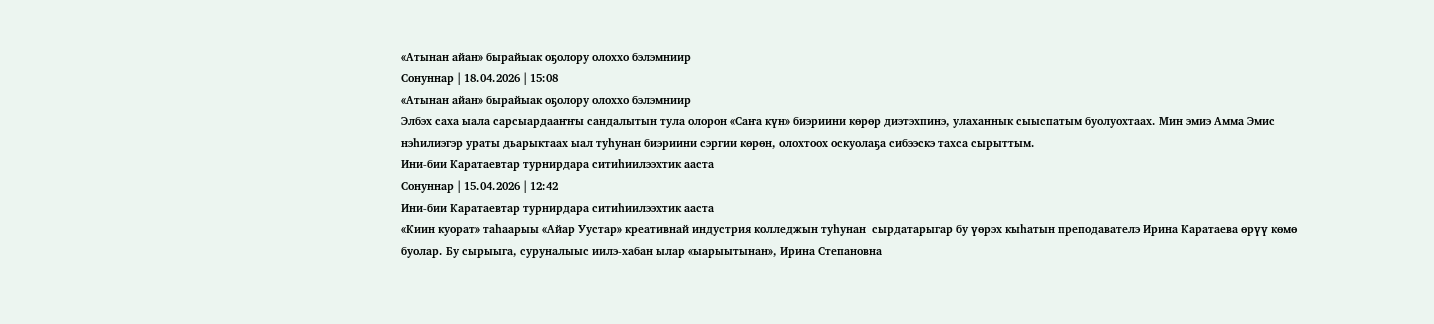«Атынан айан» бырайыак оҕолору олоххо бэлэмниир
Сонуннар | 18.04.2026 | 15:08
«Атынан айан» бырайыак оҕолору олоххо бэлэмниир
Элбэх саха ыала сарсыардааҥҥы сандалытын тула олорон «Саҥа күн» биэриини көрөр диэтэхпинэ, улаханнык сыыспатым буолуохтаах. Мин эмиэ Амма Эмис нэһилиэгэр ураты дьарыктаах ыал туһунан биэриини сэргии көрөн, олохтоох оскуолаҕа сибээскэ тахса сырыттым.
Ини-бии Каратаевтар турнирдара ситиһиилээхтик ааста
Сонуннар | 15.04.2026 | 12:42
Ини-бии Каратаевтар турнирдара ситиһиилээхтик ааста
«Киин куорат» таһаарыы «Айар Уустар» креативнай индустрия колледжын туһунан  сырдатарыгар бу үөрэх кыһатын преподавателэ Ирина Каратаева өрүү көмө буолар. Бу сырыыга, суруналыыс иилэ-хабан ылар «ыарыытынан», Ирина Степановна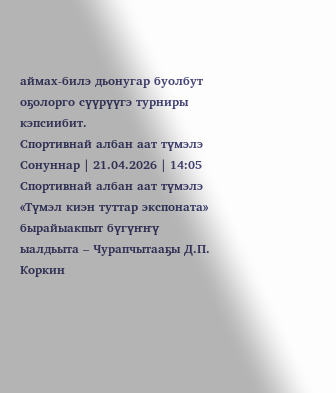аймах-билэ дьонугар буолбут оҕолорго сүүрүүгэ турниры кэпсиибит.
Спортивнай албан аат түмэлэ
Сонуннар | 21.04.2026 | 14:05
Спортивнай албан аат түмэлэ
«Түмэл киэн туттар экспоната» бырайыакпыт бүгүҥҥү ыалдьыта – Чурапчытааҕы Д.П. Коркин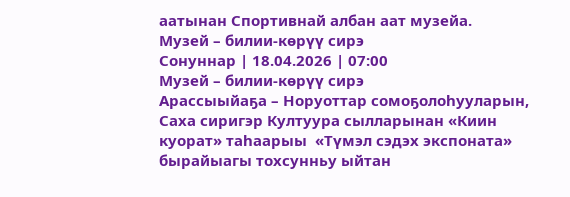аатынан Спортивнай албан аат музейа.
Музей – билии-көрүү сирэ
Сонуннар | 18.04.2026 | 07:00
Музей – билии-көрүү сирэ
Арассыыйаҕа – Норуоттар сомоҕолоһууларын, Саха сиригэр Култуура сылларынан «Киин куорат» таһаарыы  «Түмэл сэдэх экспоната» бырайыагы тохсунньу ыйтан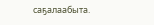саҕалаабыта.